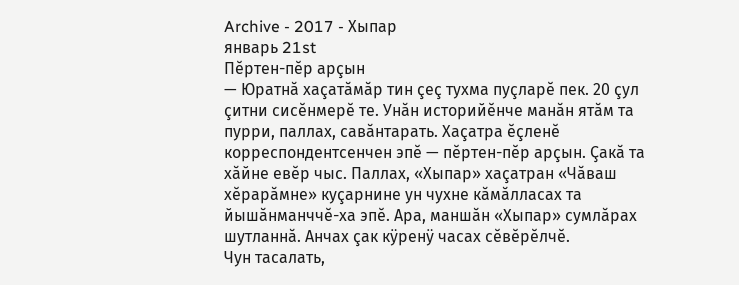Archive - 2017 - Хыпар
январь 21st
Пĕртен-пĕр арçын
— Юратнă хаçатăмăр тин çеç тухма пуçларĕ пек. 20 çул çитни сисĕнмерĕ те. Унăн историйĕнче манăн ятăм та пурри, паллах, савăнтарать. Хаçатра ĕçленĕ корреспондентсенчен эпĕ — пĕртен-пĕр арçын. Çакă та хăйне евĕр чыс. Паллах, «Хыпар» хаçатран «Чăваш хĕрарăмне» куçарнине ун чухне кăмăлласах та йышăнманччĕ-ха эпĕ. Ара, маншăн «Хыпар» сумлăрах шутланнă. Анчах çак кÿренÿ часах сĕвĕрĕлчĕ.
Чун тасалать,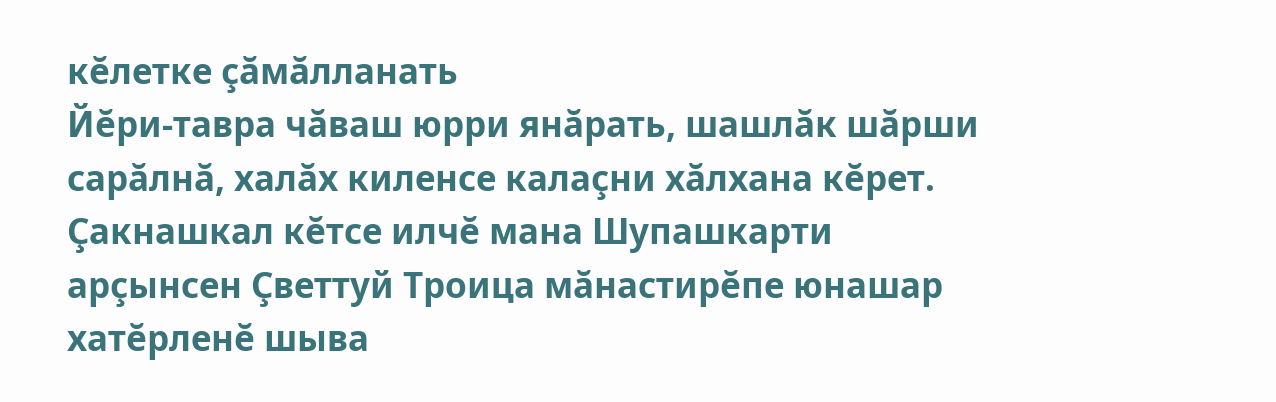кĕлетке çăмăлланать
Йĕри-тавра чăваш юрри янăрать, шашлăк шăрши сарăлнă, халăх киленсе калаçни хăлхана кĕрет. Çакнашкал кĕтсе илчĕ мана Шупашкарти арçынсен Çветтуй Троица мăнастирĕпе юнашар хатĕрленĕ шыва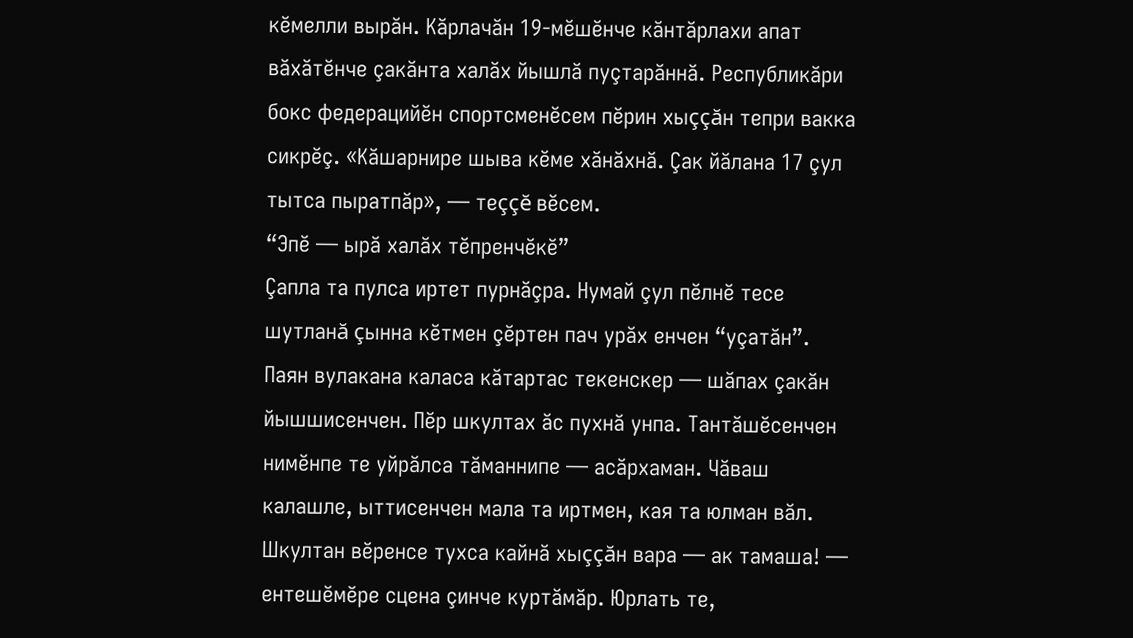кĕмелли вырăн. Кăрлачăн 19-мĕшĕнче кăнтăрлахи апат вăхăтĕнче çакăнта халăх йышлă пуçтарăннă. Республикăри бокс федерацийĕн спортсменĕсем пĕрин хыççăн тепри вакка сикрĕç. «Кăшарнире шыва кĕме хăнăхнă. Çак йăлана 17 çул тытса пыратпăр», — теççĕ вĕсем.
“Эпĕ — ырă халăх тĕпренчĕкĕ”
Çапла та пулса иртет пурнăçра. Нумай çул пĕлнĕ тесе шутланă çынна кĕтмен çĕртен пач урăх енчен “уçатăн”. Паян вулакана каласа кăтартас текенскер — шăпах çакăн йышшисенчен. Пĕр шкултах ăс пухнă унпа. Тантăшĕсенчен нимĕнпе те уйрăлса тăманнипе — асăрхаман. Чăваш калашле, ыттисенчен мала та иртмен, кая та юлман вăл. Шкултан вĕренсе тухса кайнă хыççăн вара — ак тамаша! — ентешĕмĕре сцена çинче куртăмăр. Юрлать те,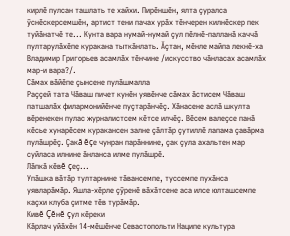кирлĕ пулсан ташлать те хайхи. Пирĕншĕн, ялта çуралса ÿснĕскерсемшĕн, артист тени пачах урăх тĕнчерен килнĕскер пек туйăнатчĕ те... Кунта вара нумай-нумай çул пĕлнĕ-палланă каччă пултарулăхĕпе куракана тыткăнлать. Ăçтан, мĕнле майпа лекнĕ-ха Владимир Григорьев асамлăх тĕнчине /искусство чăнласах асамлăх мар-и вара?/.
Сăмах вăйĕпе çынсене пулăшмалла
Раççей тата Чăваш пичет кунĕн уявĕнче сăмах ăстисем Чăваш патшалăх филармонийĕнче пуçтарăнчĕç. Хăнасене аслă шкулта вĕренекен пулас журналистсем кĕтсе илчĕç. Вĕсем валеçсе панă кĕсье хунарĕсем куракансен залне çăлтăр çутиллĕ лапама çавăрма пулăшрĕç. Çакă ĕçе чунран парăннине, çак çула ахальтен мар суйласа илнине ăнланса илме пулăшрĕ.
Лăпкă кĕвĕ çеç...
Упăшка вăтăр тултарнине тăвансемпе, туссемпе пухăнса уявларăмăр. Яшла-хĕрле çÿренĕ вăхăтсене аса илсе юлташсемпе каçхи клуба çитме тĕв турăмăр.
Кивĕ Çĕнĕ çул кĕреки
Кăрлач уйăхĕн 14-мĕшĕнче Севастопольти Наципе культура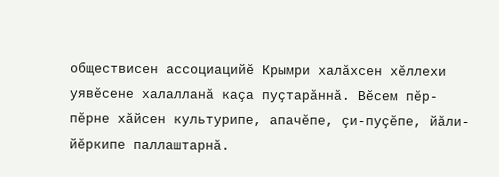обществисен ассоциацийĕ Крымри халăхсен хĕллехи уявĕсене халалланă каçа пуçтарăннă. Вĕсем пĕр-пĕрне хăйсен культурипе, апачĕпе, çи-пуçĕпе, йăли-йĕркипе паллаштарнă.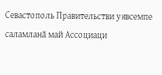Севастополь Правительстви уявсемпе саламланă май Ассоциаци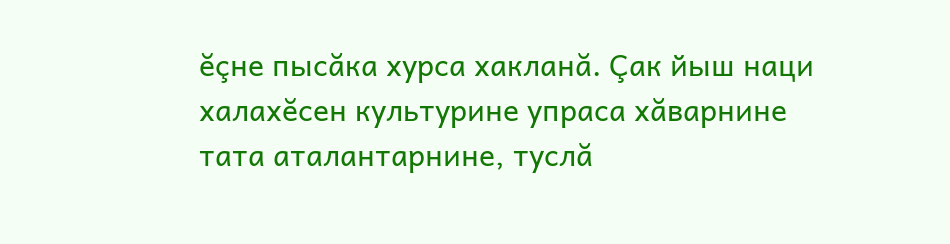ĕçне пысăка хурса хакланă. Çак йыш наци халахĕсен культурине упраса хăварнине тата аталантарнине, туслă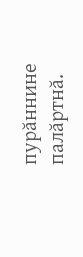пурăннине палăртнă.